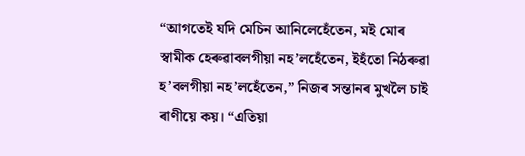“আগতেই যদি মেচিন আনিলেহেঁতেন, মই মোৰ স্বামীক হেৰুৱাবলগীয়া নহ’লহেঁতেন, ইহঁতো নিঠৰুৱা হ’বলগীয়া নহ’লহেঁতেন,” নিজৰ সন্তানৰ মুখলৈ চাই ৰাণীয়ে কয়। “এতিয়া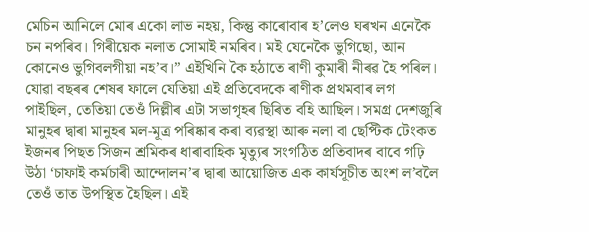মেচিন আনিলে মোৰ একো লাভ নহয়, কিন্তু কাৰোবাৰ হ’লেও ঘৰখন এনেকৈ চন নপৰিব। গিৰীয়েক নলাত সোমাই নমৰিব। মই যেনেকৈ ভুগিছো, আন কোনেও ভুগিবলগীয়া নহ’ব।” এইখিনি কৈ হঠাতে ৰাণী কুমাৰী নীৰৱ হৈ পৰিল।
যোৱা বছৰৰ শেষৰ ফালে যেতিয়া এই প্ৰতিবেদকে ৰাণীক প্ৰথমবাৰ লগ পাইছিল, তেতিয়া তেওঁ দিল্লীৰ এটা সভাগৃহৰ ছিৰিত বহি আছিল। সমগ্ৰ দেশজুৰি মানুহৰ দ্বাৰা মানুহৰ মল-মূত্ৰ পৰিষ্কাৰ কৰা ব্যৱস্থা আৰু নলা বা ছেপ্টিক টেংকত ইজনৰ পিছত সিজন শ্ৰমিকৰ ধাৰাবাহিক মৃত্যুৰ সংগঠিত প্ৰতিবাদৰ বাবে গঢ়ি উঠা ‘চাফাই কৰ্মচাৰী আন্দোলন’ৰ দ্বাৰা আয়োজিত এক কাৰ্যসূচীত অংশ ল’বলৈ তেওঁ তাত উপস্থিত হৈছিল। এই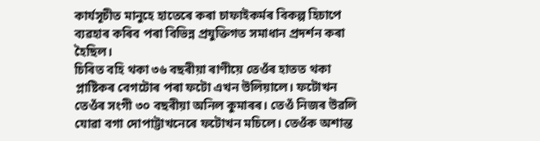কাৰ্যসূচীত মানুহে হাতেৰে কৰা চাফাইকৰ্মৰ বিকল্প হিচাপে ব্যৱহাৰ কৰিব পৰা বিভিন্ন প্ৰযুক্তিগত সমাধান প্ৰদৰ্শন কৰা হৈছিল।
চিৰিত বহি থকা ৩৬ বছৰীয়া ৰাণীয়ে তেওঁৰ হাতত থকা প্লাষ্টিকৰ বেগটোৰ পৰা ফটো এখন উলিয়ালে। ফটোখন তেওঁৰ সংগী ৩০ বছৰীয়া অনিল কুমাৰৰ। তেওঁ নিজৰ উৱলি যোৱা বগা দোপাট্টাখনেৰে ফটোখন মচিলে। তেওঁক অশান্ত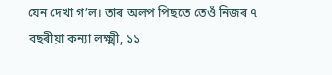যেন দেখা গ’ল। তাৰ অলপ পিছতে তেওঁ নিজৰ ৭ বছৰীয়া কন্যা লক্ষ্মী, ১১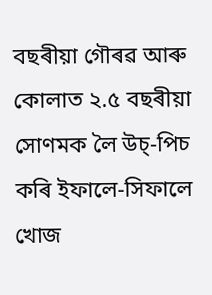বছৰীয়া গৌৰৱ আৰু কোলাত ২.৫ বছৰীয়া সোণমক লৈ উচ্-পিচ কৰি ইফালে-সিফালে খোজ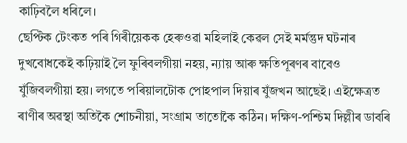কাঢ়িবলৈ ধৰিলে।
ছেপ্টিক টেংকত পৰি গিৰীয়েকক হেৰুওৱা মহিলাই কেৱল সেই মৰ্মন্তুদ ঘটনাৰ দুখবোধকেই কঢ়িয়াই লৈ ফুৰিবলগীয়া নহয়, ন্যায় আৰু ক্ষতিপূৰণৰ বাবেও যুঁজিবলগীয়া হয়। লগতে পৰিয়ালটোক পোহপাল দিয়াৰ যুঁজখন আছেই। এইক্ষেত্ৰত ৰাণীৰ অৱস্থা অতিকৈ শোচনীয়া, সংগ্ৰাম তাতোকৈ কঠিন। দক্ষিণ-পশ্চিম দিল্লীৰ ডাবৰি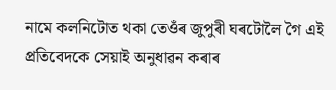নামে কলনিটোত থকা তেওঁৰ জুপুৰী ঘৰটোলৈ গৈ এই প্ৰতিবেদকে সেয়াই অনুধাৱন কৰাৰ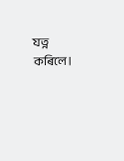যত্ন কৰিলে।